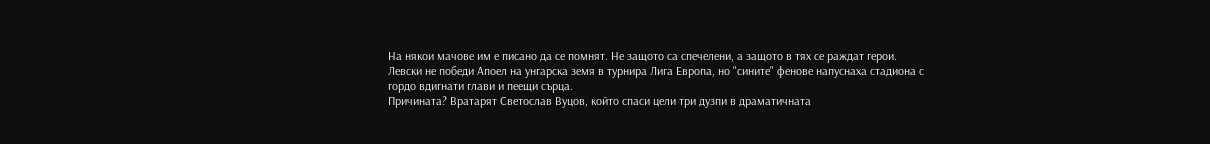На някои мачове им е писано да се помнят. Не защото са спечелени, а защото в тях се раждат герои.
Левски не победи Апоел на унгарска земя в турнира Лига Европа, но "сините" фенове напуснаха стадиона с гордо вдигнати глави и пеещи сърца.
Причината? Вратарят Светослав Вуцов, който спаси цели три дузпи в драматичната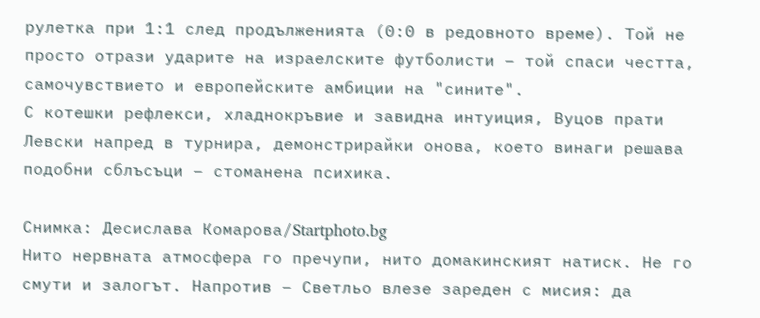рулетка при 1:1 след продълженията (0:0 в редовното време). Той не просто отрази ударите на израелските футболисти – той спаси честта, самочувствието и европейските амбиции на "сините".
С котешки рефлекси, хладнокръвие и завидна интуиция, Вуцов прати Левски напред в турнира, демонстрирайки онова, което винаги решава подобни сблъсъци – стоманена психика.

Снимка: Десислава Комарова/Startphoto.bg
Нито нервната атмосфера го пречупи, нито домакинският натиск. Не го смути и залогът. Напротив – Светльо влезе зареден с мисия: да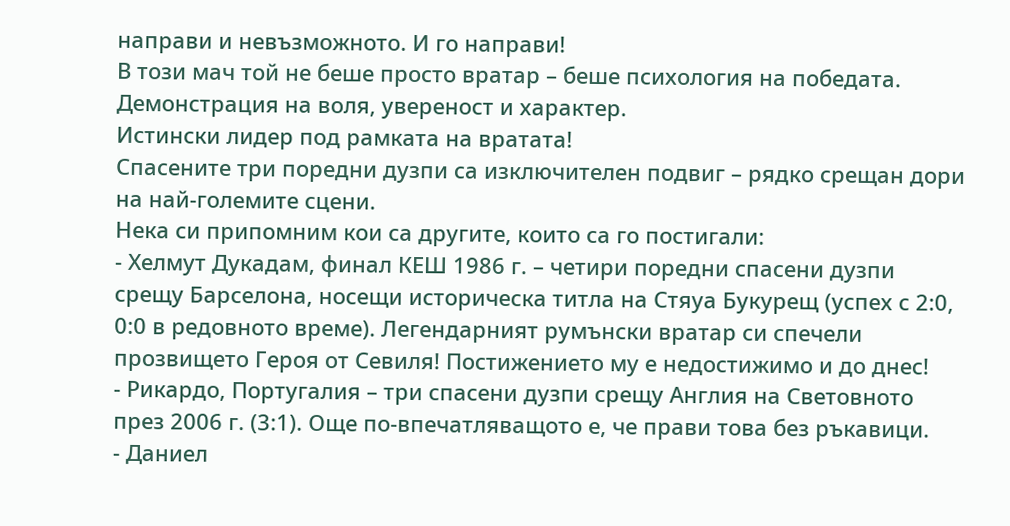направи и невъзможното. И го направи!
В този мач той не беше просто вратар – беше психология на победата. Демонстрация на воля, увереност и характер.
Истински лидер под рамката на вратата!
Спасените три поредни дузпи са изключителен подвиг – рядко срещан дори на най-големите сцени.
Нека си припомним кои са другите, които са го постигали:
- Хелмут Дукадам, финал КЕШ 1986 г. – четири поредни спасени дузпи срещу Барселона, носещи историческа титла на Стяуа Букурещ (успех с 2:0, 0:0 в редовното време). Легендарният румънски вратар си спечели прозвището Героя от Севиля! Постижението му е недостижимо и до днес!
- Рикардо, Португалия – три спасени дузпи срещу Англия на Световното през 2006 г. (3:1). Още по-впечатляващото е, че прави това без ръкавици.
- Даниел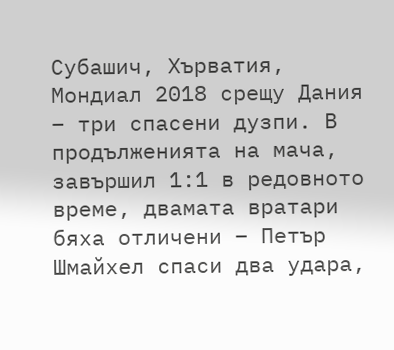Субашич, Хърватия, Мондиал 2018 срещу Дания – три спасени дузпи. В продълженията на мача, завършил 1:1 в редовното време, двамата вратари бяха отличени – Петър Шмайхел спаси два удара,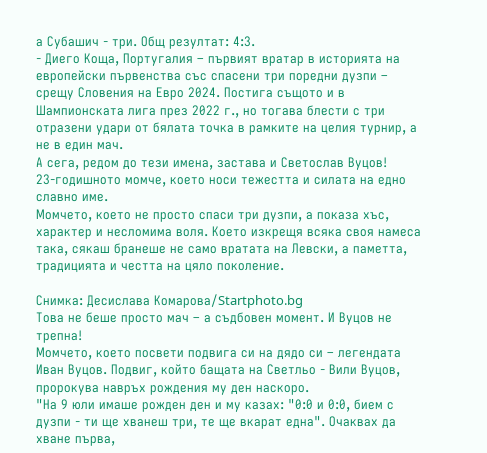а Субашич - три. Общ резултат: 4:3.
- Диего Коща, Португалия – първият вратар в историята на европейски първенства със спасени три поредни дузпи – срещу Словения на Евро 2024. Постига същото и в Шампионската лига през 2022 г., но тогава блести с три отразени удари от бялата точка в рамките на целия турнир, а не в един мач.
А сега, редом до тези имена, застава и Светослав Вуцов!
23-годишното момче, което носи тежестта и силата на едно славно име.
Момчето, което не просто спаси три дузпи, а показа хъс, характер и несломима воля. Което изкрещя всяка своя намеса така, сякаш бранеше не само вратата на Левски, а паметта, традицията и честта на цяло поколение.

Снимка: Десислава Комарова/Startphoto.bg
Това не беше просто мач – а съдбовен момент. И Вуцов не трепна!
Момчето, което посвети подвига си на дядо си – легендата Иван Вуцов. Подвиг, който бащата на Светльо - Вили Вуцов, пророкува навръх рождения му ден наскоро.
"На 9 юли имаше рожден ден и му казах: "0:0 и 0:0, бием с дузпи - ти ще хванеш три, те ще вкарат една". Очаквах да хване първа,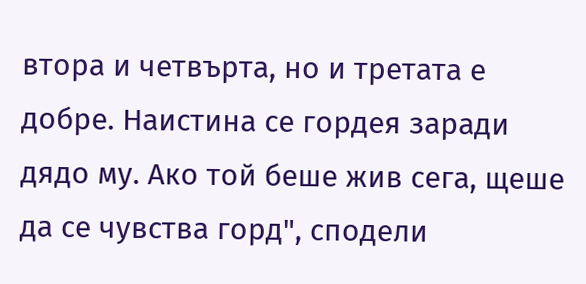втора и четвърта, но и третата е добре. Наистина се гордея заради дядо му. Ако той беше жив сега, щеше да се чувства горд", сподели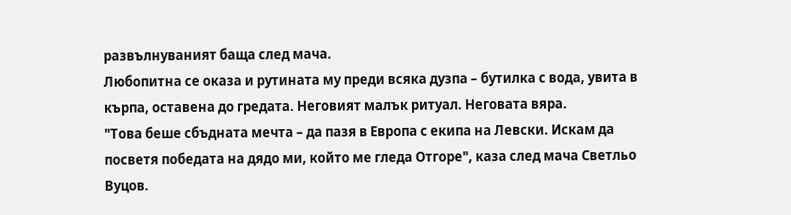развълнуваният баща след мача.
Любопитна се оказа и рутината му преди всяка дузпа – бутилка с вода, увита в кърпа, оставена до гредата. Неговият малък ритуал. Неговата вяра.
"Това беше сбъдната мечта – да пазя в Европа с екипа на Левски. Искам да посветя победата на дядо ми, който ме гледа Отгоре", каза след мача Светльо Вуцов.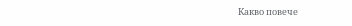Какво повече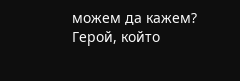можем да кажем?
Герой, който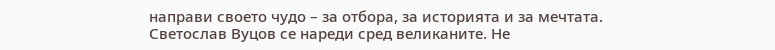направи своето чудо – за отбора, за историята и за мечтата.
Светослав Вуцов се нареди сред великаните. Не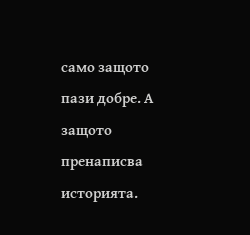само защото пази добре. А защото пренаписва историята.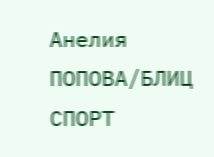Анелия ПОПОВА/БЛИЦ СПОРТ